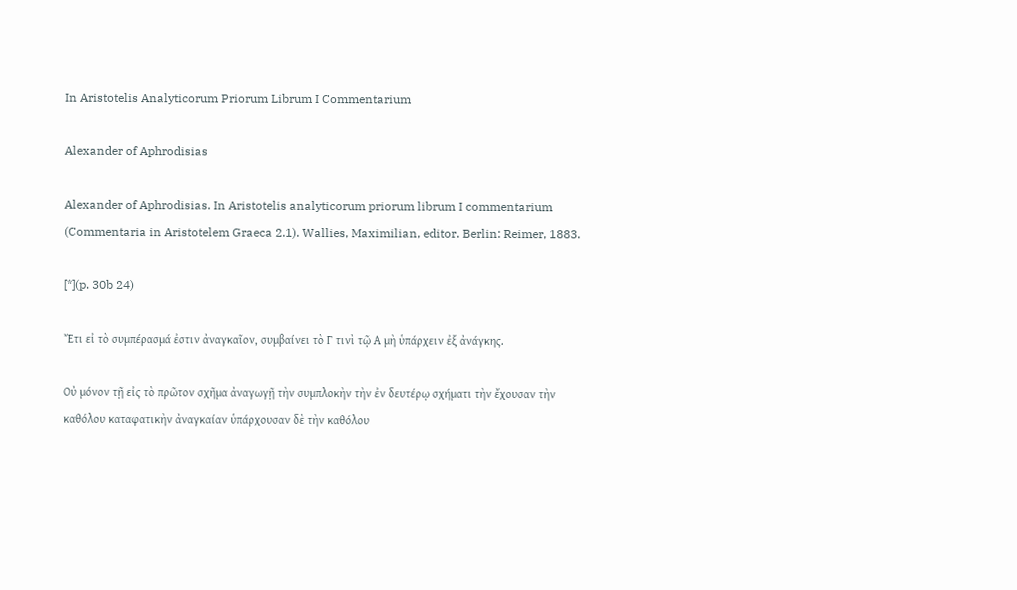In Aristotelis Analyticorum Priorum Librum I Commentarium

Alexander of Aphrodisias

Alexander of Aphrodisias. In Aristotelis analyticorum priorum librum I commentarium (Commentaria in Aristotelem Graeca 2.1). Wallies, Maximilian, editor. Berlin: Reimer, 1883.

[*](p. 30b 24)

Ἔτι εἰ τὸ συμπέρασμά ἐστιν ἀναγκαῖον, συμβαίνει τὸ Γ τινὶ τῷ Α μὴ ὑπάρχειν ἐξ ἀνάγκης.

Οὐ μόνον τῇ εἰς τὸ πρῶτον σχῆμα ἀναγωγῇ τὴν συμπλοκὴν τὴν ἐν δευτέρῳ σχήματι τὴν ἔχουσαν τὴν καθόλου καταφατικὴν ἀναγκαίαν ὑπάρχουσαν δὲ τὴν καθόλου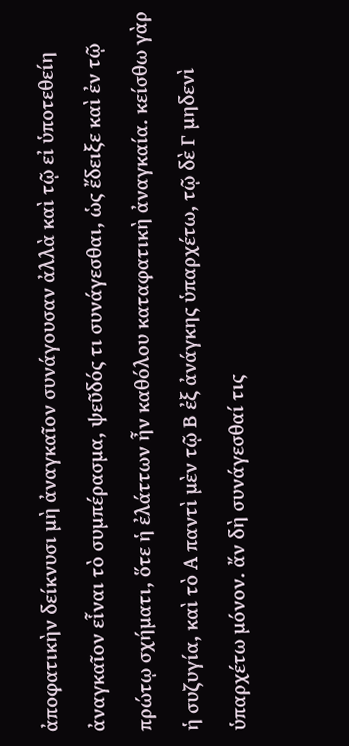ἀποφατικὴν δείκνυσι μὴ ἀναγκαῖον συνάγουσαν ἀλλὰ καὶ τῷ εἰ ὑποτεθείη ἀναγκαῖον εἷναι τὸ συμπέρασμα, ψεῦδός τι συνάγεσθαι, ὡς ἔδειξε καὶ ἐν τῷ πρώτῳ σχήματι, ὅτε ἡ ἐλάττων ἦν καθόλου καταφατικὴ ἀναγκαία. κείσθω γὰρ ἡ συζυγία, καὶ τὸ Α παντὶ μὲν τῷ Β ἐξ ἀνάγκης ὑπαρχέτω, τῷ δὲ Γ μηδενὶ ὑπαρχέτω μόνον. ἄν δὴ συνάγεσθαί τις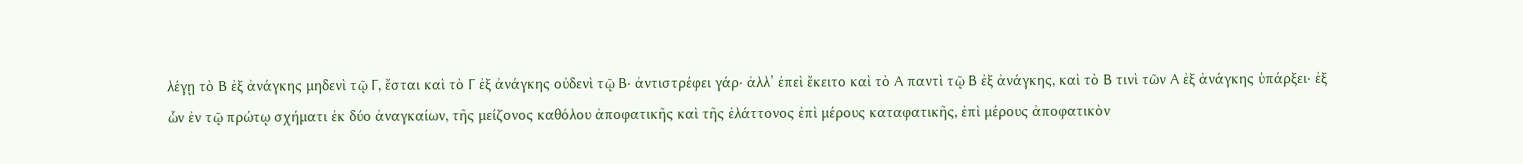λέγῃ τὸ Β ἐξ ἀνάγκης μηδενὶ τῷ Γ, ἔσται καὶ τὸ Γ ἐξ ἀνάγκης οὐδενὶ τῷ Β· ἀντιστρέφει γάρ· ἀλλ’ ἐπεὶ ἔκειτο καὶ τὸ Α παντὶ τῷ Β ἐξ ἀνάγκης, καὶ τὸ Β τινὶ τῶν Α ἐξ ἀνάγκης ὑπάρξει· ἐξ ὧν ἐν τῷ πρώτῳ σχήματι ἐκ δύο ἀναγκαίων, τῆς μείζονος καθόλου ἀποφατικῆς καὶ τῆς ἐλάττονος ἐπὶ μέρους καταφατικῆς, ἐπὶ μέρους ἀποφατικὸν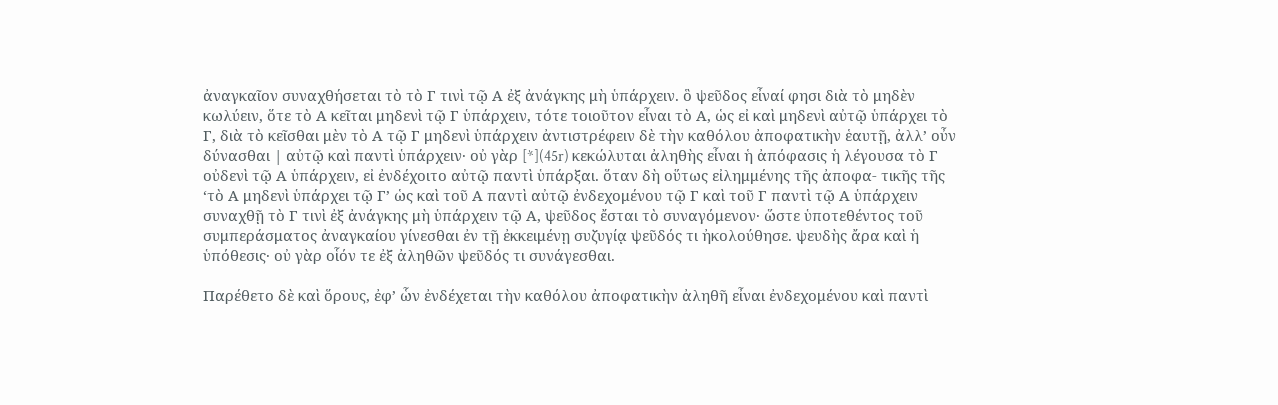ἀναγκαῖον συναχθήσεται τὸ τὸ Γ τινὶ τῷ Α ἐξ ἀνάγκης μὴ ὑπάρχειν. ὃ ψεῦδος εἶναί φησι διὰ τὸ μηδὲν κωλύειν, ὅτε τὸ Α κεῖται μηδενὶ τῷ Γ ὑπάρχειν, τότε τοιοῦτον εἶναι τὸ Α, ὡς εἰ καὶ μηδενὶ αὐτῷ ὑπάρχει τὸ Γ, διὰ τὸ κεῖσθαι μὲν τὸ Α τῷ Γ μηδενὶ ὑπάρχειν ἀντιστρέφειν δὲ τὴν καθόλου ἀποφατικὴν ἑαυτῇ, ἀλλ’ οὖν δύνασθαι | αὐτῷ καὶ παντὶ ὑπάρχειν· οὐ γὰρ [*](45r) κεκώλυται ἀληθὴς εἶναι ἡ ἀπόφασις ἡ λέγουσα τὸ Γ οὐδενὶ τῷ Α ὑπάρχειν, εἰ ἐνδέχοιτο αὐτῷ παντὶ ὑπάρξαι. ὅταν δὴ οὕτως εἰλημμένης τῆς ἀποφα- τικῆς τῆς ‘τὸ Α μηδενὶ ὑπάρχει τῷ Γ’ ὡς καὶ τοῦ Α παντὶ αὐτῷ ἐνδεχομένου τῷ Γ καὶ τοῦ Γ παντὶ τῷ Α ὑπάρχειν συναχθῇ τὸ Γ τινὶ ἐξ ἀνάγκης μὴ ὑπάρχειν τῷ Α, ψεῦδος ἔσται τὸ συναγόμενον· ὥστε ὑποτεθέντος τοῦ συμπεράσματος ἀναγκαίου γίνεσθαι ἐν τῇ ἐκκειμένῃ συζυγίᾳ ψεῦδός τι ἠκολούθησε. ψευδὴς ἄρα καὶ ἡ ὑπόθεσις· οὐ γὰρ οἷόν τε ἐξ ἀληθῶν ψεῦδός τι συνάγεσθαι.

Παρέθετο δὲ καὶ ὅρους, ἐφ’ ὧν ἐνδέχεται τὴν καθόλου ἀποφατικὴν ἀληθῆ εἶναι ἐνδεχομένου καὶ παντὶ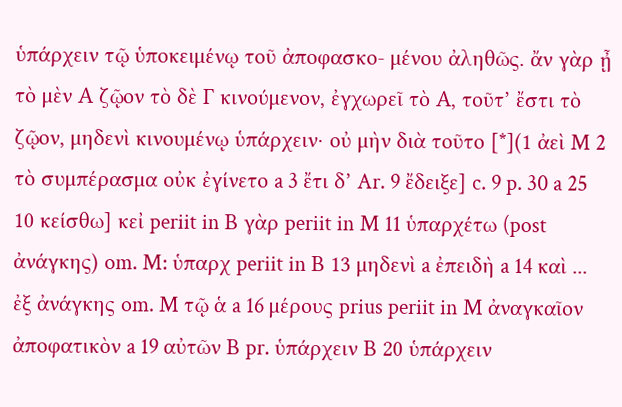ὑπάρχειν τῷ ὑποκειμένῳ τοῦ ἀποφασκο- μένου ἀληθῶς. ἄν γὰρ ᾖ τὸ μὲν Α ζῷον τὸ δὲ Γ κινούμενον, ἐγχωρεῖ τὸ Α, τοῦτ’ ἔστι τὸ ζῷον, μηδενὶ κινουμένῳ ὑπάρχειν· οὐ μὴν διὰ τοῦτο [*](1 ἀεὶ M 2 τὸ συμπέρασμα οὐκ ἐγίνετο a 3 ἔτι δ’ Ar. 9 ἔδειξε] c. 9 p. 30 a 25 10 κείσθω] κεἰ periit in Β γὰρ periit in M 11 ὑπαρχέτω (post ἀνάγκης) om. M: ὑπαρχ periit in Β 13 μηδενὶ a ἐπειδὴ a 14 καὶ ... ἐξ ἀνάγκης om. M τῷ ἁ a 16 μέρους prius periit in M ἀναγκαῖον ἀποφατικὸν a 19 αὐτῶν Β pr. ὑπάρχειν Β 20 ὑπάρχειν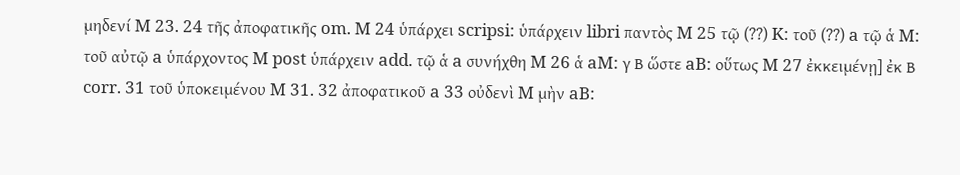μηδενί M 23. 24 τῆς ἀποφατικῆς om. M 24 ὑπάρχει scripsi: ὑπάρχειν libri παντὸς M 25 τῷ (??) K: τοῦ (??) a τῷ ἁ M: τοῦ αὐτῷ a ὑπάρχοντος M post ὑπάρχειν add. τῷ ἁ a συνήχθη M 26 ἁ aM: γ Β ὥστε aB: οὕτως M 27 ἐκκειμένῃ] ἐκ Β corr. 31 τοῦ ὑποκειμένου M 31. 32 ἀποφατικοῦ a 33 οὐδενὶ M μὴν aB: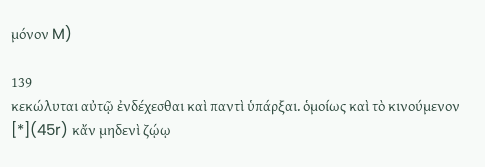μόνον M)

139
κεκώλυται αὐτῷ ἐνδέχεσθαι καὶ παντὶ ὑπάρξαι. ὁμοίως καὶ τὸ κινούμενον [*](45r) κἄν μηδενὶ ζῴῳ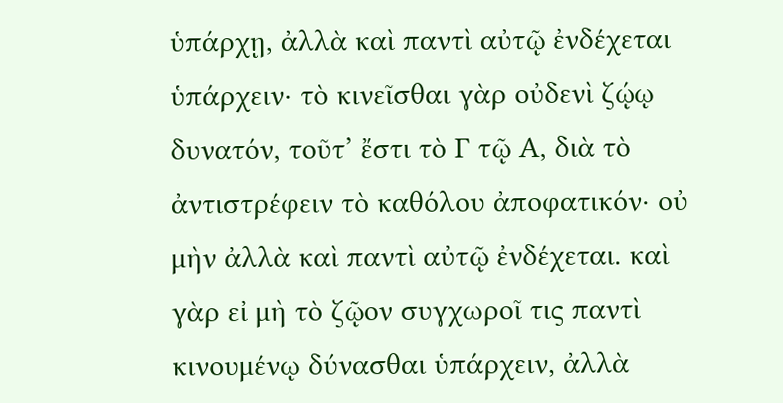ὑπάρχῃ, ἀλλὰ καὶ παντὶ αὐτῷ ἐνδέχεται ὑπάρχειν· τὸ κινεῖσθαι γὰρ οὐδενὶ ζῴῳ δυνατόν, τοῦτ’ ἔστι τὸ Γ τῷ Α, διὰ τὸ ἀντιστρέφειν τὸ καθόλου ἀποφατικόν· οὐ μὴν ἀλλὰ καὶ παντὶ αὐτῷ ἐνδέχεται. καὶ γὰρ εἰ μὴ τὸ ζῷον συγχωροῖ τις παντὶ κινουμένῳ δύνασθαι ὑπάρχειν, ἀλλὰ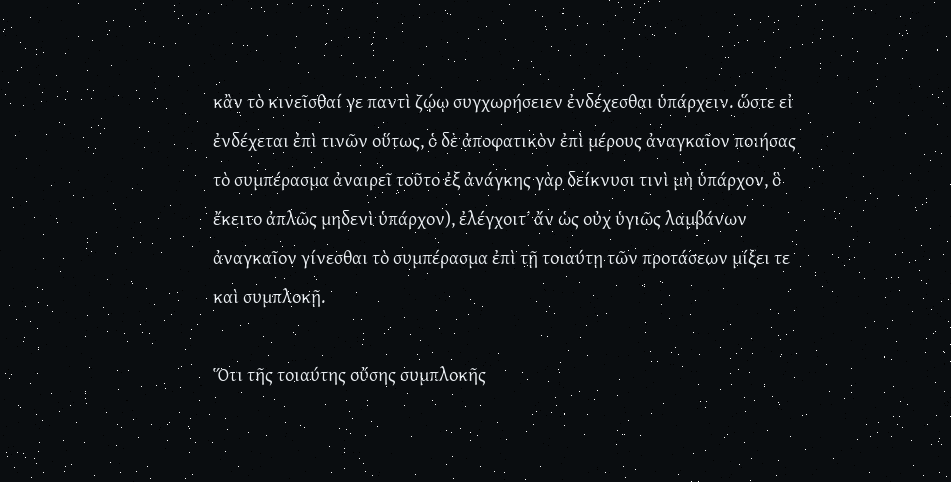κἂν τὸ κινεῖσθαί γε παντὶ ζῴῳ συγχωρήσειεν ἐνδέχεσθαι ὑπάρχειν. ὥστε εἰ ἐνδέχεται ἐπὶ τινῶν οὕτως, ὁ δὲ ἀποφατικὸν ἐπὶ μέρους ἀναγκαῖον ποιήσας τὸ συμπέρασμα ἀναιρεῖ τοῦτο ἐξ ἀνάγκης γὰρ δείκνυσι τινὶ μὴ ὑπάρχον, ὃ ἔκειτο ἀπλῶς μηδενὶ ὑπάρχον), ἐλέγχοιτ’ ἄν ὡς οὐχ ὑγιῶς λαμβάνων ἀναγκαῖον γίνεσθαι τὸ συμπέρασμα ἐπὶ τῇ τοιαύτῃ τῶν προτάσεων μίξει τε καὶ συμπλοκῇ.

Ὅτι τῆς τοιαύτης οὔσης συμπλοκῆς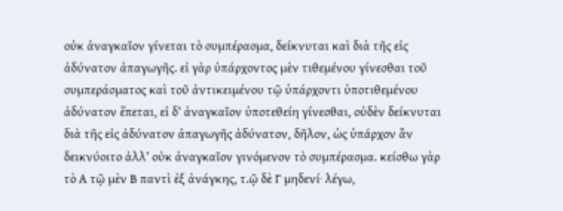οὐκ ἀναγκαῖον γίνεται τὸ συμπέρασμα, δείκνυται καὶ διὰ τῆς εἰς ἀδύνατον ἀπαγωγῆς. εἰ γὰρ ὑπάρχοντος μὲν τιθεμένου γίνεσθαι τοῦ συμπεράσματος καὶ τοῦ ἀντικειμένου τῷ ὑπάρχοντι ὑποτιθεμένου ἀδύνατον ἕπεται, εἰ δ’ ἀναγκαῖον ὑποτεθείη γίνεσθαι, οὐδὲν δείκνυται διὰ τῆς εἰς ἀδύνατον ἀπαγωγῆς ἀδύνατον, δῆλον, ὡς ὑπάρχον ἂν δεικνύοιτο ἀλλ’ οὐκ ἀναγκαῖον γινόμενον τὸ συμπέρασμα. κείσθω γὰρ τὸ Α τῷ μὲν Β παντὶ ἐξ ἀνάγκης, τ.ῷ δὲ Γ μηδενί· λέγω,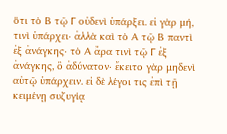ὅτι τὸ Β τῷ Γ οὐδενὶ ὑπάρξει. εἰ γὰρ μή, τινὶ ὑπάρχει· ἀλλὰ καὶ τὸ Α τῷ Β παντὶ ἐξ ἀνάγκης· τὸ Α ἄρα τινὶ τῷ Γ ἐξ ἀνάγκης, ὃ ἀδύνατον· ἔκειτο γὰρ μηδενὶ αὐτῷ ὑπάρχειν. εἰ δὲ λέγοι τις ἐπὶ τῇ κειμένῃ συζυγίᾳ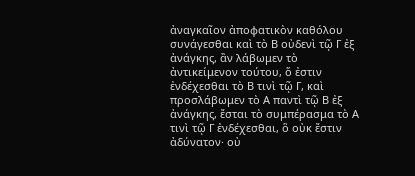ἀναγκαῖον ἀποφατικὸν καθόλου συνάγεσθαι καὶ τὸ Β οὐδενὶ τῷ Γ ἐξ ἀνάγκης, ἂν λάβωμεν τὸ ἀντικείμενον τούτου, ὅ ἐστιν ἐνδέχεσθαι τὸ B τινὶ τῷ Γ, καὶ προσλάβωμεν τὸ Α παντὶ τῷ Β ἐξ ἀνάγκης, ἔσται τὸ συμπέρασμα τὸ Α τινὶ τῷ Γ ἐνδέχεσθαι, ὃ οὐκ ἔστιν ἀδύνατον· οὐ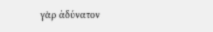γὰρ ἀδύνατον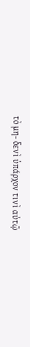τὸ μη- δενὶ ὑπάρχον τινὶ αὐτῷ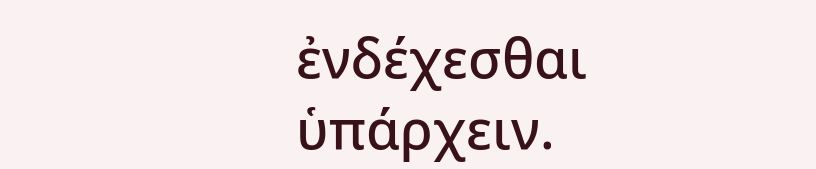ἐνδέχεσθαι ὑπάρχειν.